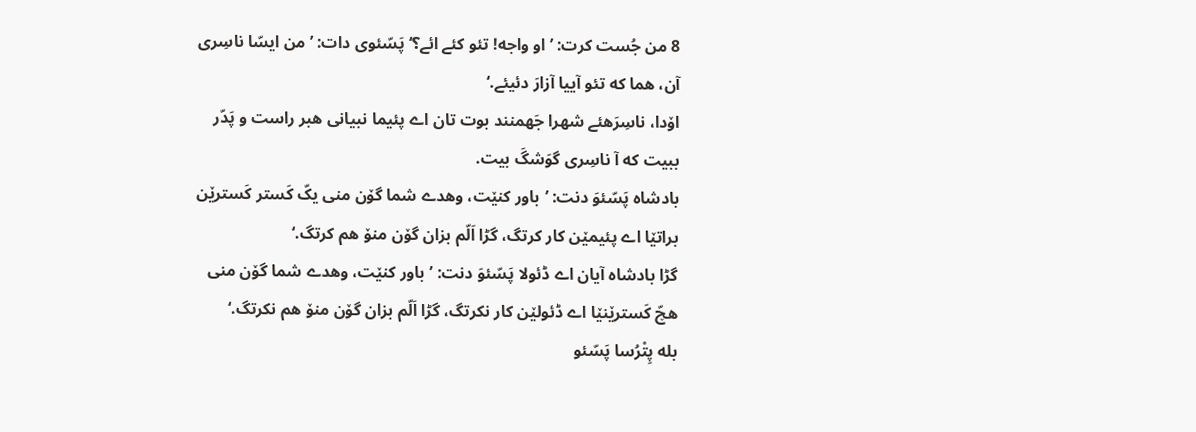8 من جُست کرت: ’او واجه! تئو کئے ائے؟‘ پَسّئوی دات: ’من ایسّا ناسِری آن، هما که تئو آییا آزارَ دئیئے.‘
اۆدا، ناسِرَهئے شهرا جَهمنند بوت تان اے پئیما نبیانی هبر راست و پَدّر ببیت که آ ناسِری گوَشگَ بیت.
بادشاه پَسّئوَ دنت: ’باور کنێت، وهدے شما گۆن منی یکّ کَستر کَسترێن براتێا اے پئیمێن کار کرتگ، گڑا اَلّم بزان گۆن منۆ هم کرتگ.‘
گڑا بادشاه آیان اے ڈئولا پَسّئوَ دنت: ’باور کنێت، وهدے شما گۆن منی هچّ کَسترێنێا اے ڈئولێن کار نکرتگ، گڑا اَلّم بزان گۆن منۆ هم نکرتگ.‘
بله پِتْرُسا پَسّئو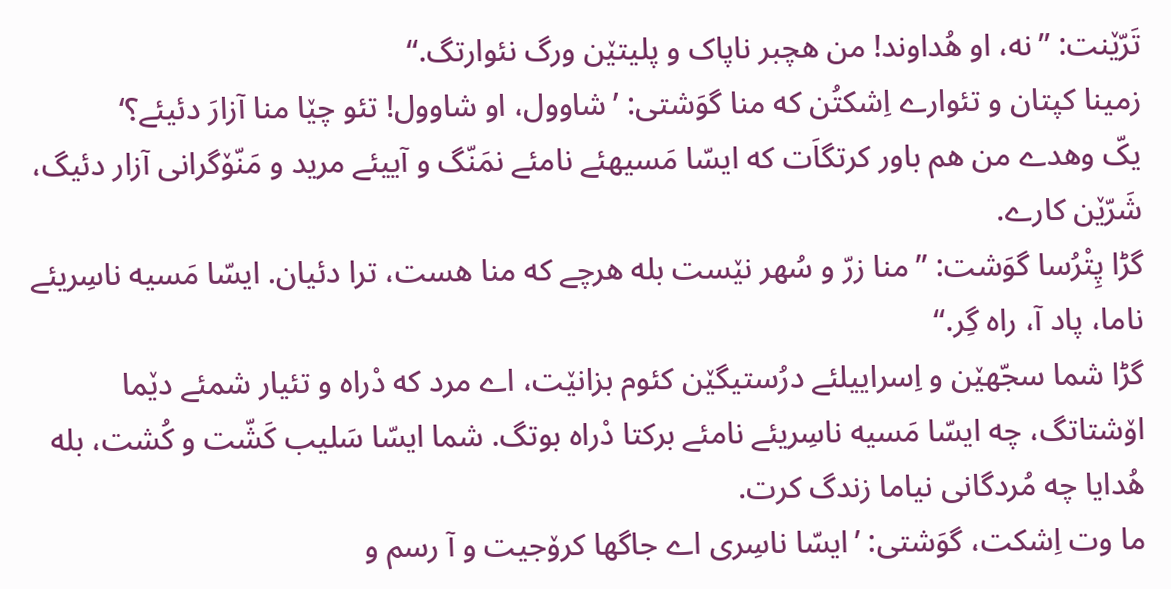تَرّێنت: ”نه، او هُداوند! من هچبر ناپاک و پلیتێن ورگ نئوارتگ.“
زمینا کپتان و تئوارے اِشکتُن که منا گوَشتی: ’شاوول، او شاوول! تئو چێا منا آزارَ دئیئے؟‘
یکّ وهدے من هم باور کرتگاَت که ایسّا مَسیهئے نامئے نمَنّگ و آییئے مرید و مَنّۆگرانی آزار دئیگ، شَرّێن کارے.
گڑا پِتْرُسا گوَشت: ”منا زرّ و سُهر نێست بله هرچے که منا هست، ترا دئیان. ایسّا مَسیه ناسِریئے ناما، پاد آ، راه گِر.“
گڑا شما سجّهێن و اِسراییلئے درُستیگێن کئوم بزانێت، اے مرد که دْراه و تئیار شمئے دێما اۆشتاتگ، چه ایسّا مَسیه ناسِریئے نامئے برکتا دْراه بوتگ. شما ایسّا سَلیب کَشّت و کُشت، بله هُدایا چه مُردگانی نیاما زندگ کرت.
ما وت اِشکت، گوَشتی: ’ایسّا ناسِری اے جاگها کرۆجیت و آ رسم و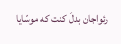رئواجان بدلَ کنت که موسّایا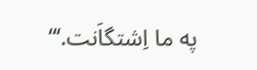په ما اِشتگاَنت.‘“